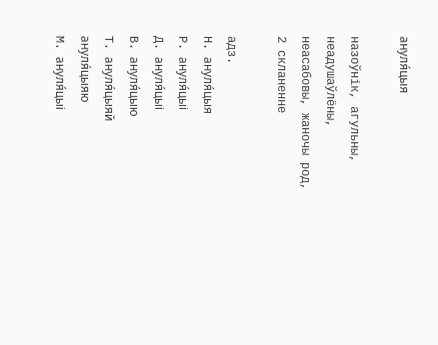ануля́цыя

назоўнік, агульны, неадушаўлёны, неасабовы, жаночы род, 2 скланенне

адз.
Н. ануля́цыя
Р. ануля́цыі
Д. ануля́цыі
В. ануля́цыю
Т. ануля́цыяй
ануля́цыяю
М. ануля́цыі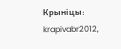Крыніцы: krapivabr2012,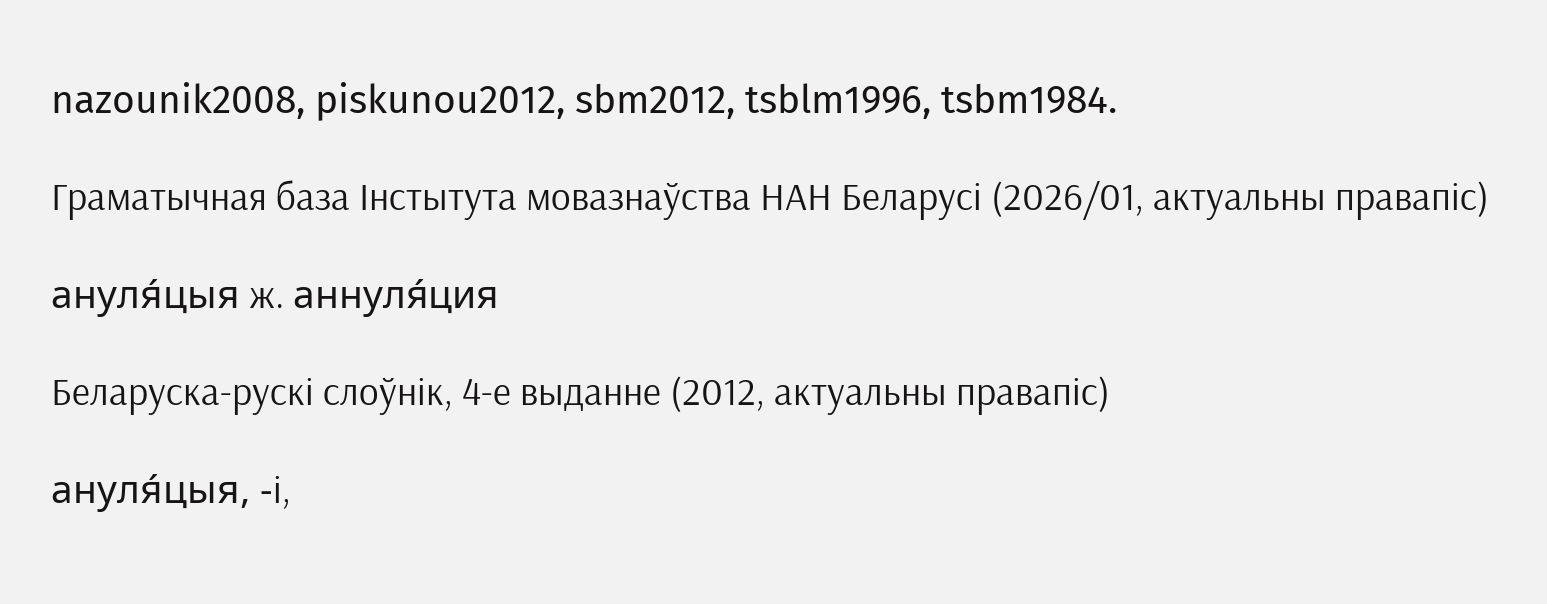nazounik2008, piskunou2012, sbm2012, tsblm1996, tsbm1984.

Граматычная база Інстытута мовазнаўства НАН Беларусі (2026/01, актуальны правапіс)

ануля́цыя ж. аннуля́ция

Беларуска-рускі слоўнік, 4-е выданне (2012, актуальны правапіс)

ануля́цыя, ‑і,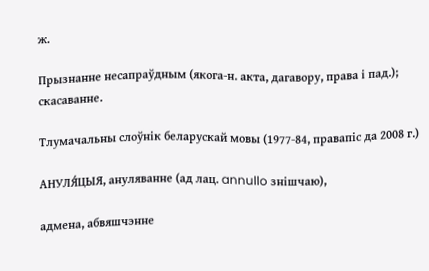ж.

Прызнанне несапраўдным (якога‑н. акта, дагавору, права і пад.); скасаванне.

Тлумачальны слоўнік беларускай мовы (1977-84, правапіс да 2008 г.)

АНУЛЯ́ЦЫЯ, ануляванне (ад лац. annullo знішчаю),

адмена, абвяшчэнне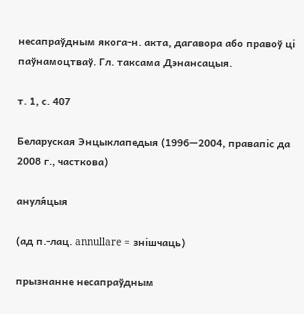несапраўдным якога-н. акта, дагавора або правоў ці паўнамоцтваў. Гл. таксама Дэнансацыя.

т. 1, с. 407

Беларуская Энцыклапедыя (1996—2004, правапіс да 2008 г., часткова)

ануля́цыя

(ад п.-лац. annullare = знішчаць)

прызнанне несапраўдным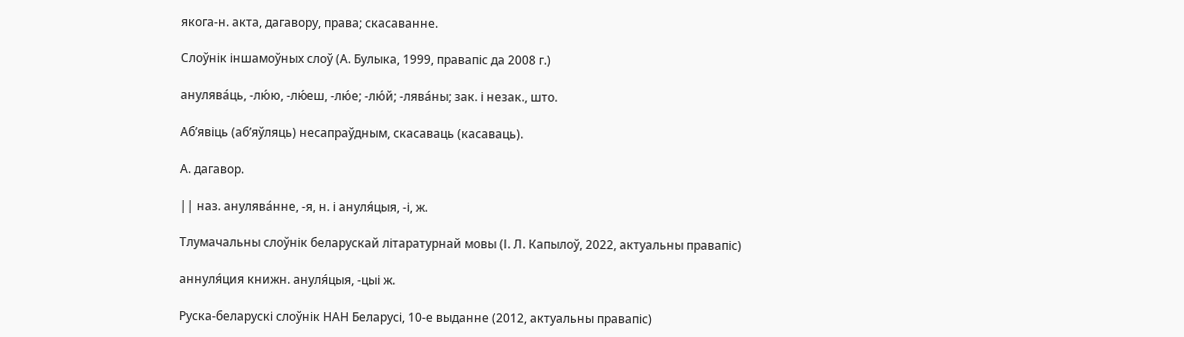якога-н. акта, дагавору, права; скасаванне.

Слоўнік іншамоўных слоў (А. Булыка, 1999, правапіс да 2008 г.)

анулява́ць, -лю́ю, -лю́еш, -лю́е; -лю́й; -лява́ны; зак. і незак., што.

Аб’явіць (аб’яўляць) несапраўдным, скасаваць (касаваць).

А. дагавор.

|| наз. анулява́нне, -я, н. і ануля́цыя, -і, ж.

Тлумачальны слоўнік беларускай літаратурнай мовы (І. Л. Капылоў, 2022, актуальны правапіс)

аннуля́ция книжн. ануля́цыя, -цыі ж.

Руска-беларускі слоўнік НАН Беларусі, 10-е выданне (2012, актуальны правапіс)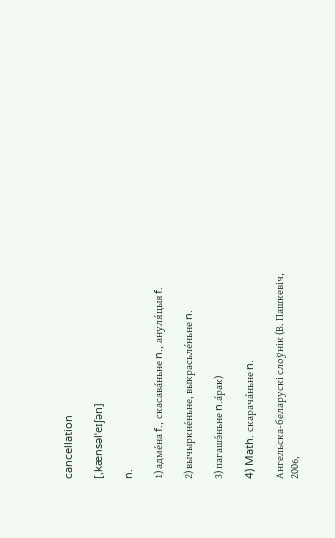cancellation

[,kænsəlˈeɪʃən]

n.

1) адме́на f., скасава́ньне n., ануля́цыя f.

2) вычыркне́ньне, выкрасьле́ньне n.

3) пагашэ́ньне n.а́рак)

4) Math. скарача́ньне n.

Ангельска-беларускі слоўнік (В. Пашкевіч, 2006,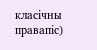класічны правапіс)